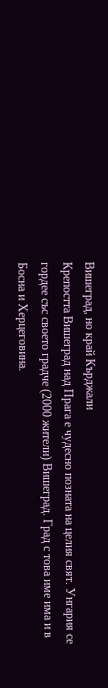Вишеград, но край Кърджали
Крепостта Вишеград над Прага е чудесно позната на целия свят. Унгария се гордее със своето градче (2000 жители) Вишеград. Град с това име има и в Босна и Херцеговина.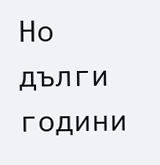Но дълги години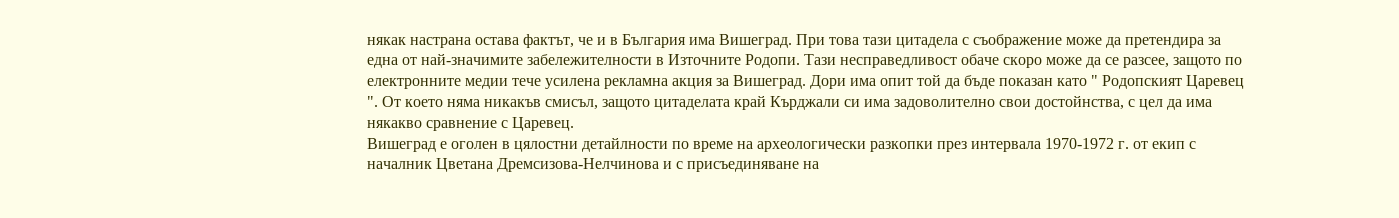някак настрана остава фактът, че и в България има Вишеград. При това тази цитадела с съображение може да претендира за една от най-значимите забележителности в Източните Родопи. Тази несправедливост обаче скоро може да се разсее, защото по електронните медии тече усилена рекламна акция за Вишеград. Дори има опит той да бъде показан като " Родопският Царевец ". От което няма никакъв смисъл, защото цитаделата край Кърджали си има задоволително свои достойнства, с цел да има някакво сравнение с Царевец.
Вишеград е оголен в цялостни детайлности по време на археологически разкопки през интервала 1970-1972 г. от екип с началник Цветана Дремсизова-Нелчинова и с присъединяване на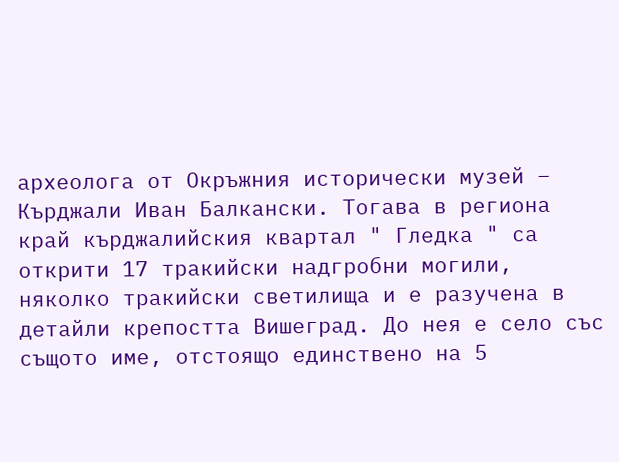археолога от Окръжния исторически музей – Кърджали Иван Балкански. Тогава в региона край кърджалийския квартал " Гледка " са открити 17 тракийски надгробни могили, няколко тракийски светилища и е разучена в детайли крепостта Вишеград. До нея е село със същото име, отстоящо единствено на 5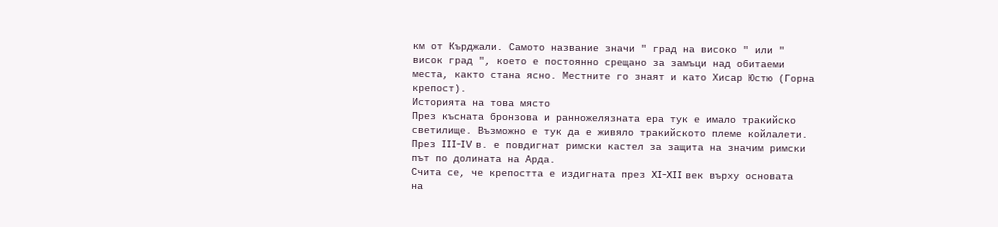км от Кърджали. Самото название значи " град на високо " или " висок град ", което е постоянно срещано за замъци над обитаеми места, както стана ясно. Местните го знаят и като Хисар Юстю (Горна крепост).
Историята на това място
През късната бронзова и ранножелязната ера тук е имало тракийско светилище. Възможно е тук да е живяло тракийското племе койлалети. През III-IV в. е повдигнат римски кастел за защита на значим римски път по долината на Арда.
Счита се, че крепостта е издигната през XI-XII век върху основата на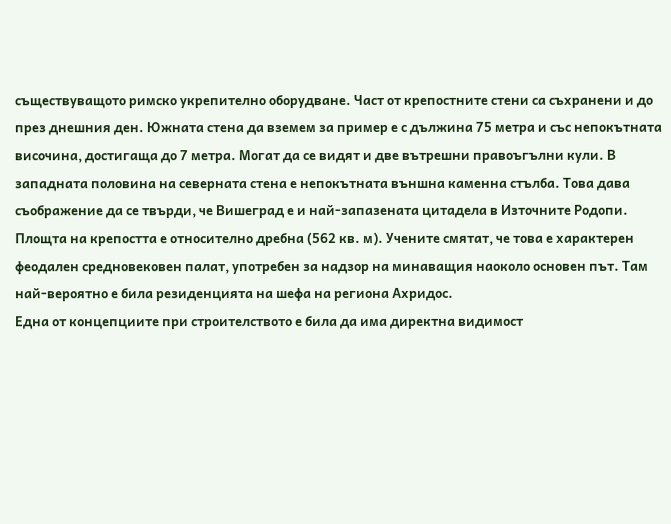съществуващото римско укрепително оборудване. Част от крепостните стени са съхранени и до през днешния ден. Южната стена да вземем за пример е с дължина 75 метра и със непокътната височина, достигаща до 7 метра. Могат да се видят и две вътрешни правоъгълни кули. В западната половина на северната стена е непокътната външна каменна стълба. Това дава съображение да се твърди, че Вишеград е и най-запазената цитадела в Източните Родопи.
Площта на крепостта е относително дребна (562 кв. м). Учените смятат, че това е характерен феодален средновековен палат, употребен за надзор на минаващия наоколо основен път. Там най-вероятно е била резиденцията на шефа на региона Ахридос.
Една от концепциите при строителството е била да има директна видимост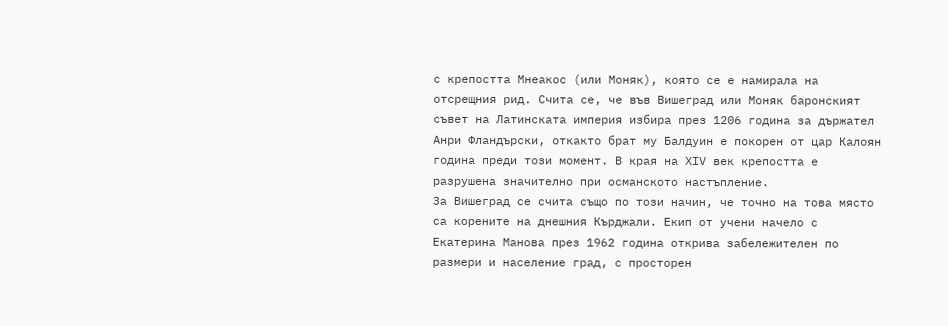с крепостта Мнеакос (или Моняк), която се е намирала на отсрещния рид. Счита се, че във Вишеград или Моняк баронският съвет на Латинската империя избира през 1206 година за държател Анри Фландърски, откакто брат му Балдуин е покорен от цар Калоян година преди този момент. В края на ХІV век крепостта е разрушена значително при османското настъпление.
За Вишеград се счита също по този начин, че точно на това място са корените на днешния Кърджали. Екип от учени начело с Екатерина Манова през 1962 година открива забележителен по размери и население град, с просторен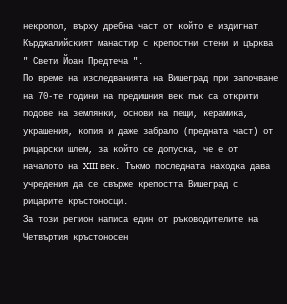некропол, върху дребна част от който е издигнат Кърджалийският манастир с крепостни стени и църква " Свети Йоан Предтеча ".
По време на изследванията на Вишеград при започване на 70-те години на предишния век пък са открити подове на землянки, основи на пещи, керамика, украшения, копия и даже забрало (предната част) от рицарски шлем, за който се допуска, че е от началото на XIII век. Тъкмо последната находка дава учредения да се свърже крепостта Вишеград с рицарите кръстоносци.
За този регион написа един от ръководителите на Четвъртия кръстоносен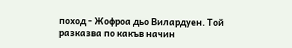поход - Жофроа дьо Вилардуен. Той разказва по какъв начин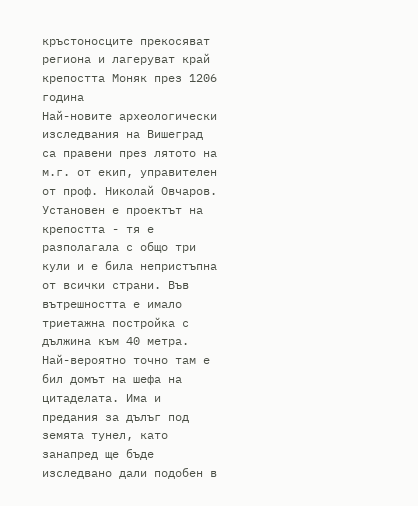кръстоносците прекосяват региона и лагеруват край крепостта Моняк през 1206 година
Най-новите археологически изследвания на Вишеград са правени през лятото на м.г. от екип, управителен от проф. Николай Овчаров. Установен е проектът на крепостта - тя е разполагала с общо три кули и е била непристъпна от всички страни. Във вътрешността е имало триетажна постройка с дължина към 40 метра. Най-вероятно точно там е бил домът на шефа на цитаделата. Има и предания за дълъг под земята тунел, като занапред ще бъде изследвано дали подобен в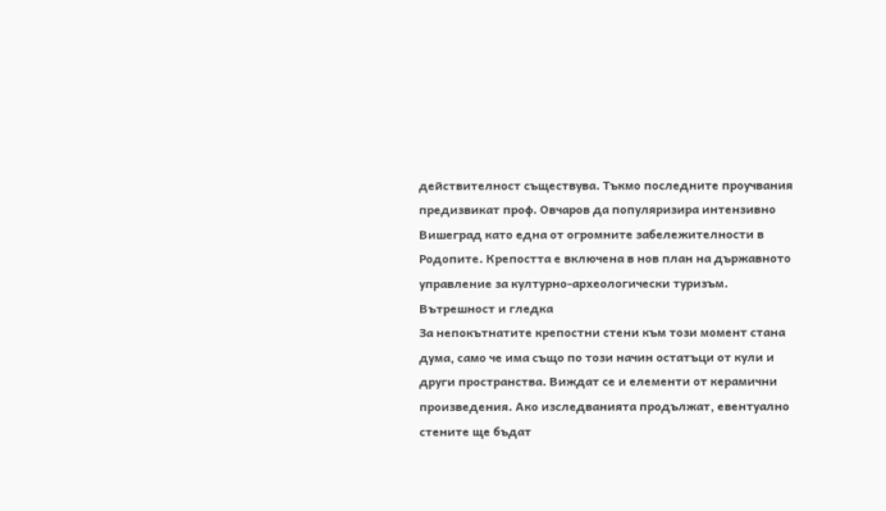действителност съществува. Тъкмо последните проучвания предизвикат проф. Овчаров да популяризира интензивно Вишеград като една от огромните забележителности в Родопите. Крепостта е включена в нов план на държавното управление за културно-археологически туризъм.
Вътрешност и гледка
За непокътнатите крепостни стени към този момент стана дума, само че има също по този начин остатъци от кули и други пространства. Виждат се и елементи от керамични произведения. Ако изследванията продължат, евентуално стените ще бъдат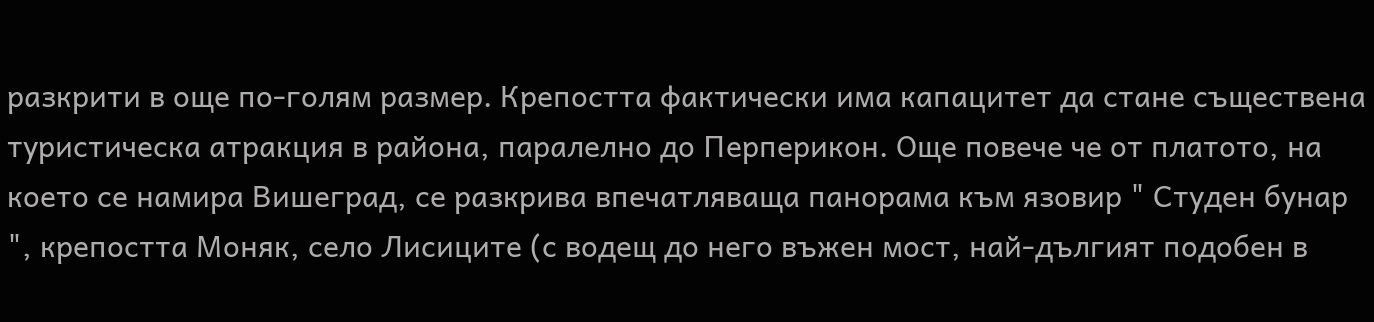разкрити в още по-голям размер. Крепостта фактически има капацитет да стане съществена туристическа атракция в района, паралелно до Перперикон. Още повече че от платото, на което се намира Вишеград, се разкрива впечатляваща панорама към язовир " Студен бунар ", крепостта Моняк, село Лисиците (с водещ до него въжен мост, най-дългият подобен в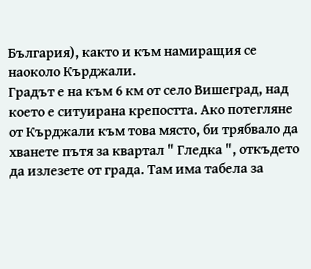България), както и към намиращия се наоколо Кърджали.
Градът е на към 6 км от село Вишеград, над което е ситуирана крепостта. Ако потегляне от Кърджали към това място, би трябвало да хванете пътя за квартал " Гледка ", откъдето да излезете от града. Там има табела за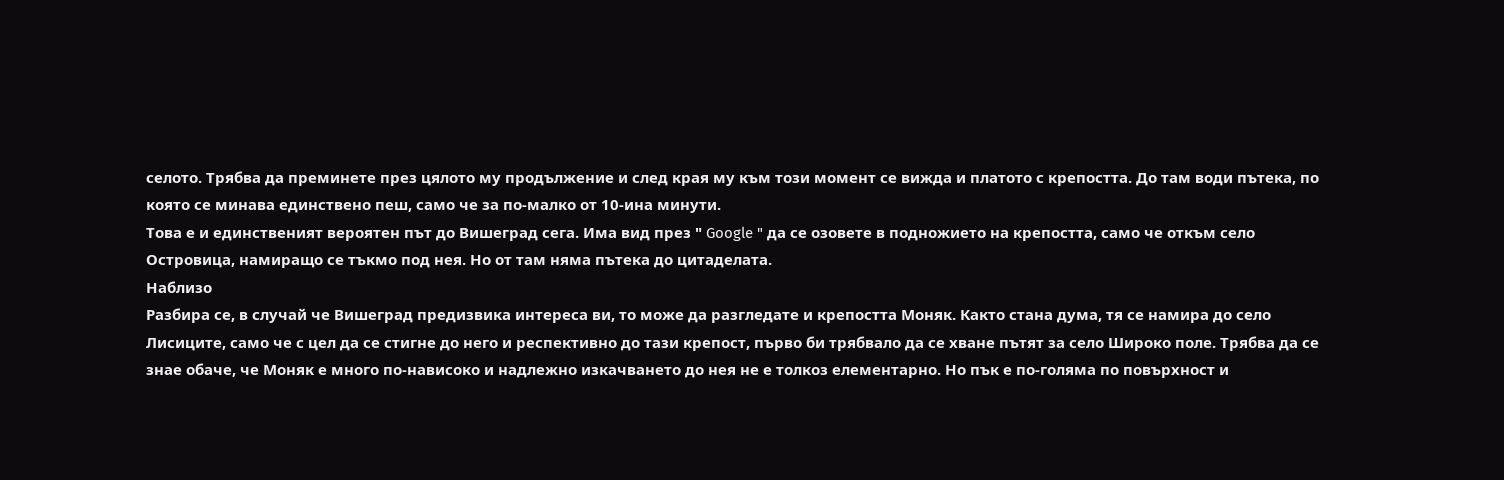селото. Трябва да преминете през цялото му продължение и след края му към този момент се вижда и платото с крепостта. До там води пътека, по която се минава единствено пеш, само че за по-малко от 10-ина минути.
Това е и единственият вероятен път до Вишеград сега. Има вид през " Google " да се озовете в подножието на крепостта, само че откъм село Островица, намиращо се тъкмо под нея. Но от там няма пътека до цитаделата.
Наблизо
Разбира се, в случай че Вишеград предизвика интереса ви, то може да разгледате и крепостта Моняк. Както стана дума, тя се намира до село Лисиците, само че с цел да се стигне до него и респективно до тази крепост, първо би трябвало да се хване пътят за село Широко поле. Трябва да се знае обаче, че Моняк е много по-нависоко и надлежно изкачването до нея не е толкоз елементарно. Но пък е по-голяма по повърхност и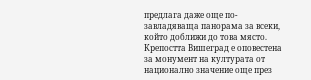предлага даже още по-завладяваща панорама за всеки, който доближи до това място.
Крепостта Вишеград е оповестена за монумент на културата от национално значение още през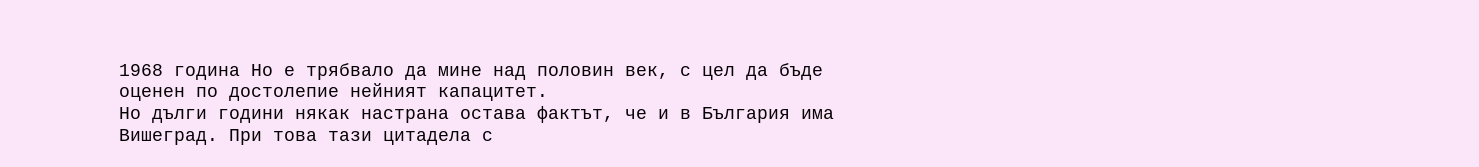1968 година Но е трябвало да мине над половин век, с цел да бъде оценен по достолепие нейният капацитет.
Но дълги години някак настрана остава фактът, че и в България има Вишеград. При това тази цитадела с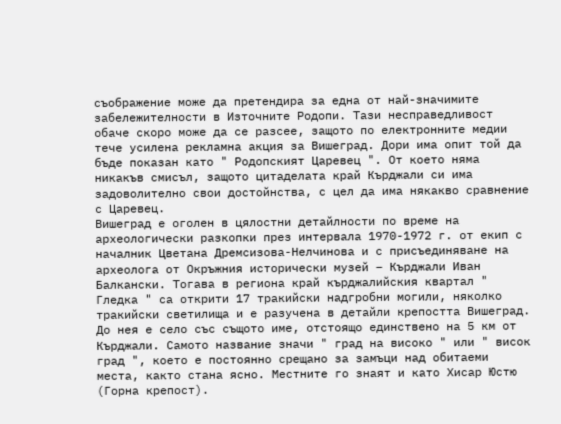съображение може да претендира за една от най-значимите забележителности в Източните Родопи. Тази несправедливост обаче скоро може да се разсее, защото по електронните медии тече усилена рекламна акция за Вишеград. Дори има опит той да бъде показан като " Родопският Царевец ". От което няма никакъв смисъл, защото цитаделата край Кърджали си има задоволително свои достойнства, с цел да има някакво сравнение с Царевец.
Вишеград е оголен в цялостни детайлности по време на археологически разкопки през интервала 1970-1972 г. от екип с началник Цветана Дремсизова-Нелчинова и с присъединяване на археолога от Окръжния исторически музей – Кърджали Иван Балкански. Тогава в региона край кърджалийския квартал " Гледка " са открити 17 тракийски надгробни могили, няколко тракийски светилища и е разучена в детайли крепостта Вишеград. До нея е село със същото име, отстоящо единствено на 5 км от Кърджали. Самото название значи " град на високо " или " висок град ", което е постоянно срещано за замъци над обитаеми места, както стана ясно. Местните го знаят и като Хисар Юстю (Горна крепост).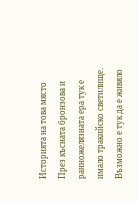Историята на това място
През късната бронзова и ранножелязната ера тук е имало тракийско светилище. Възможно е тук да е живяло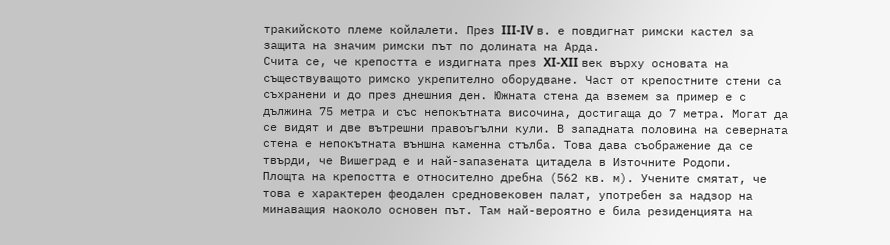тракийското племе койлалети. През III-IV в. е повдигнат римски кастел за защита на значим римски път по долината на Арда.
Счита се, че крепостта е издигната през XI-XII век върху основата на съществуващото римско укрепително оборудване. Част от крепостните стени са съхранени и до през днешния ден. Южната стена да вземем за пример е с дължина 75 метра и със непокътната височина, достигаща до 7 метра. Могат да се видят и две вътрешни правоъгълни кули. В западната половина на северната стена е непокътната външна каменна стълба. Това дава съображение да се твърди, че Вишеград е и най-запазената цитадела в Източните Родопи.
Площта на крепостта е относително дребна (562 кв. м). Учените смятат, че това е характерен феодален средновековен палат, употребен за надзор на минаващия наоколо основен път. Там най-вероятно е била резиденцията на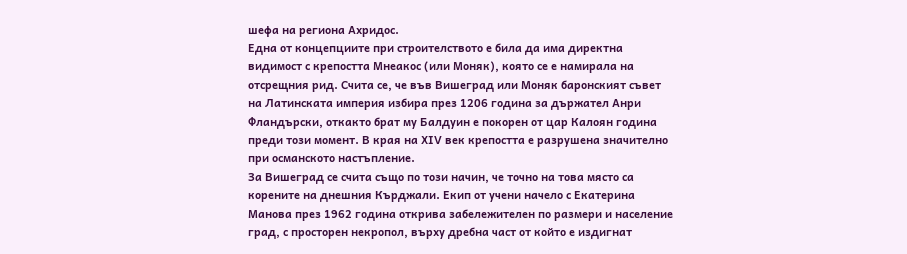шефа на региона Ахридос.
Една от концепциите при строителството е била да има директна видимост с крепостта Мнеакос (или Моняк), която се е намирала на отсрещния рид. Счита се, че във Вишеград или Моняк баронският съвет на Латинската империя избира през 1206 година за държател Анри Фландърски, откакто брат му Балдуин е покорен от цар Калоян година преди този момент. В края на ХІV век крепостта е разрушена значително при османското настъпление.
За Вишеград се счита също по този начин, че точно на това място са корените на днешния Кърджали. Екип от учени начело с Екатерина Манова през 1962 година открива забележителен по размери и население град, с просторен некропол, върху дребна част от който е издигнат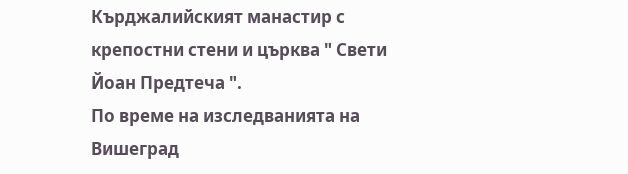Кърджалийският манастир с крепостни стени и църква " Свети Йоан Предтеча ".
По време на изследванията на Вишеград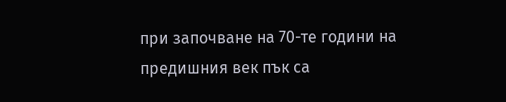при започване на 70-те години на предишния век пък са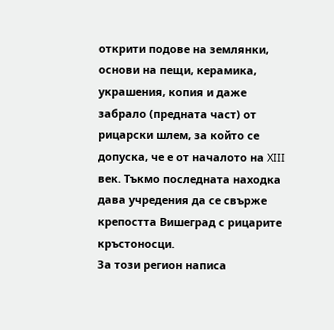открити подове на землянки, основи на пещи, керамика, украшения, копия и даже забрало (предната част) от рицарски шлем, за който се допуска, че е от началото на XIII век. Тъкмо последната находка дава учредения да се свърже крепостта Вишеград с рицарите кръстоносци.
За този регион написа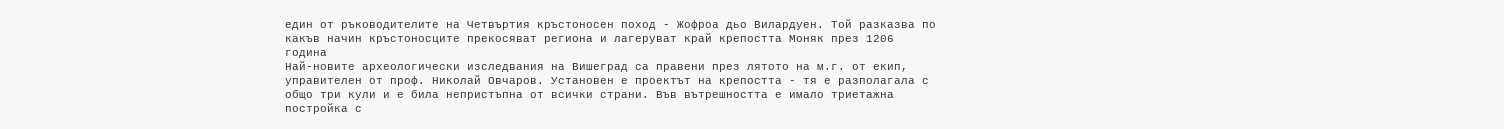един от ръководителите на Четвъртия кръстоносен поход - Жофроа дьо Вилардуен. Той разказва по какъв начин кръстоносците прекосяват региона и лагеруват край крепостта Моняк през 1206 година
Най-новите археологически изследвания на Вишеград са правени през лятото на м.г. от екип, управителен от проф. Николай Овчаров. Установен е проектът на крепостта - тя е разполагала с общо три кули и е била непристъпна от всички страни. Във вътрешността е имало триетажна постройка с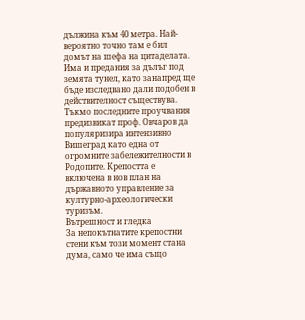дължина към 40 метра. Най-вероятно точно там е бил домът на шефа на цитаделата. Има и предания за дълъг под земята тунел, като занапред ще бъде изследвано дали подобен в действителност съществува. Тъкмо последните проучвания предизвикат проф. Овчаров да популяризира интензивно Вишеград като една от огромните забележителности в Родопите. Крепостта е включена в нов план на държавното управление за културно-археологически туризъм.
Вътрешност и гледка
За непокътнатите крепостни стени към този момент стана дума, само че има също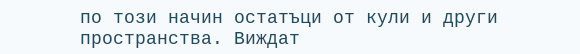по този начин остатъци от кули и други пространства. Виждат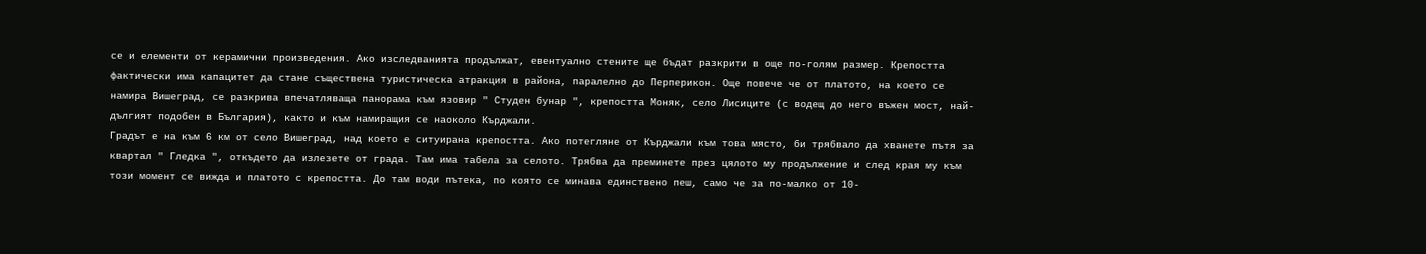се и елементи от керамични произведения. Ако изследванията продължат, евентуално стените ще бъдат разкрити в още по-голям размер. Крепостта фактически има капацитет да стане съществена туристическа атракция в района, паралелно до Перперикон. Още повече че от платото, на което се намира Вишеград, се разкрива впечатляваща панорама към язовир " Студен бунар ", крепостта Моняк, село Лисиците (с водещ до него въжен мост, най-дългият подобен в България), както и към намиращия се наоколо Кърджали.
Градът е на към 6 км от село Вишеград, над което е ситуирана крепостта. Ако потегляне от Кърджали към това място, би трябвало да хванете пътя за квартал " Гледка ", откъдето да излезете от града. Там има табела за селото. Трябва да преминете през цялото му продължение и след края му към този момент се вижда и платото с крепостта. До там води пътека, по която се минава единствено пеш, само че за по-малко от 10-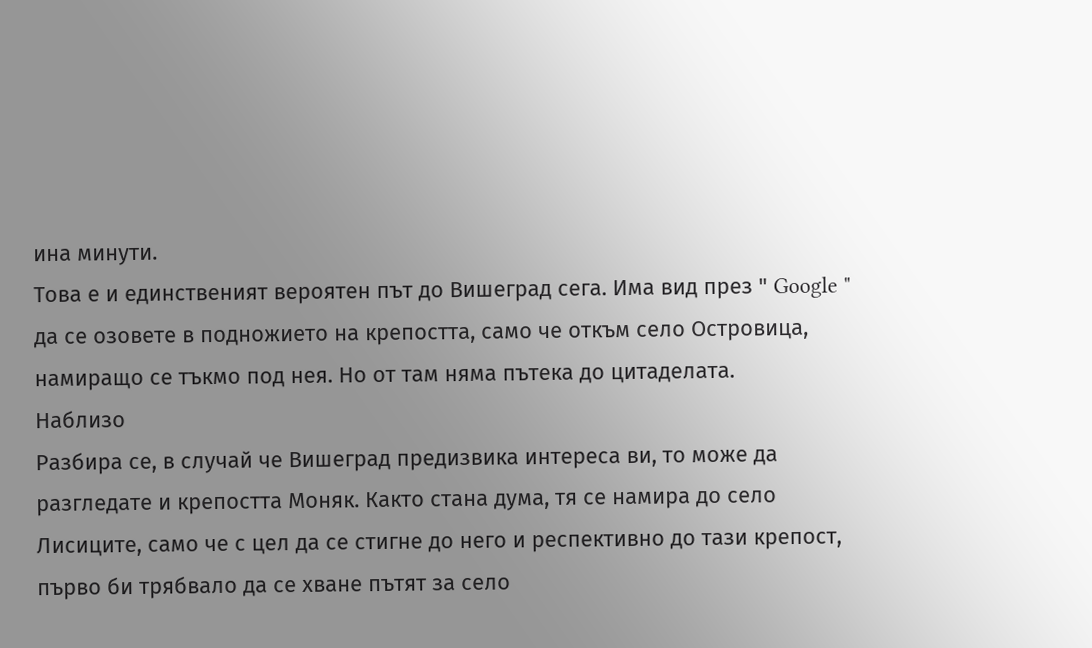ина минути.
Това е и единственият вероятен път до Вишеград сега. Има вид през " Google " да се озовете в подножието на крепостта, само че откъм село Островица, намиращо се тъкмо под нея. Но от там няма пътека до цитаделата.
Наблизо
Разбира се, в случай че Вишеград предизвика интереса ви, то може да разгледате и крепостта Моняк. Както стана дума, тя се намира до село Лисиците, само че с цел да се стигне до него и респективно до тази крепост, първо би трябвало да се хване пътят за село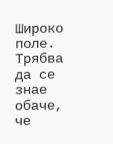Широко поле. Трябва да се знае обаче, че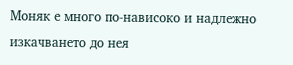Моняк е много по-нависоко и надлежно изкачването до нея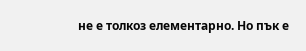не е толкоз елементарно. Но пък е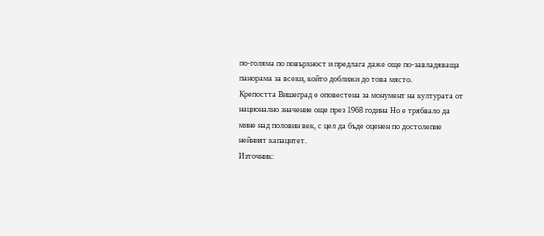по-голяма по повърхност и предлага даже още по-завладяваща панорама за всеки, който доближи до това място.
Крепостта Вишеград е оповестена за монумент на културата от национално значение още през 1968 година Но е трябвало да мине над половин век, с цел да бъде оценен по достолепие нейният капацитет.
Източник: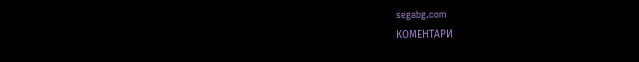segabg.com
КОМЕНТАРИ